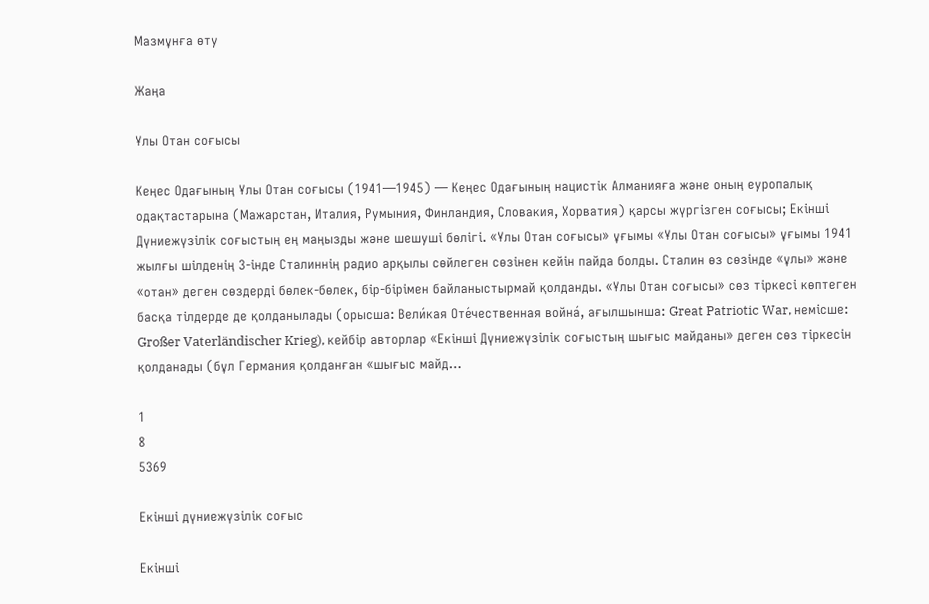Мазмұнға өту

Жаңа

Ұлы Отан соғысы

Кеңес Одағының Ұлы Отан соғысы (1941—1945) — Кеңес Одағының нацистік Алманияға және оның еуропалық одақтастарына (Мажарстан, Италия, Румыния, Финландия, Словакия, Хорватия) қарсы жүргізген соғысы; Екінші Дүниежүзілік соғыстың ең маңызды және шешуші бөлігі. «Ұлы Отан соғысы» ұғымы «Ұлы Отан соғысы» ұғымы 1941 жылғы шілденің 3-інде Сталиннің радио арқылы сөйлеген сөзінен кейін пайда болды. Сталин өз сөзінде «ұлы» және «отан» деген сөздерді бөлек-бөлек, бір-бірімен байланыстырмай қолданды. «Ұлы Отан соғысы» сөз тіркесі көптеген басқа тілдерде де қолданылады (орысша: Вели́кая Оте́чественная война́, ағылшынша: Great Patriotic War, немісше: Großer Vaterländischer Krieg), кейбір авторлар «Екінші Дүниежүзілік соғыстың шығыс майданы» деген сөз тіркесін қолданады (бұл Германия қолданған «шығыс майд…

1
8
5369

Екінші дүниежүзілік соғыс

Екінші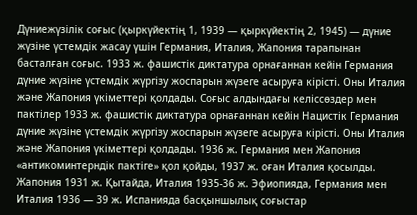Дүниежүзілік соғыс (қыркүйектің 1, 1939 — қыркүйектің 2, 1945) — дүние жүзіне үстемдік жасау үшін Германия, Италия, Жапония тарапынан басталған соғыс. 1933 ж. фашистік диктатура орнағаннан кейін Германия дүние жүзіне үстемдік жүргізу жоспарын жүзеге асыруға кірісті. Оны Италия және Жапония үкіметтері қолдады. Соғыс алдындағы келіссөздер мен пактілер 1933 ж. фашистік диктатура орнағаннан кейін Нацистік Германия дүние жүзіне үстемдік жүргізу жоспарын жүзеге асыруға кірісті. Оны Италия және Жапония үкіметтері қолдады. 1936 ж. Германия мен Жапония «антикоминтерндік пактіге» қол қойды, 1937 ж. оған Италия қосылды. Жапония 1931 ж. Қытайда, Италия 1935-36 ж. Эфиопияда, Германия мен Италия 1936 — 39 ж. Испанияда басқыншылық соғыстар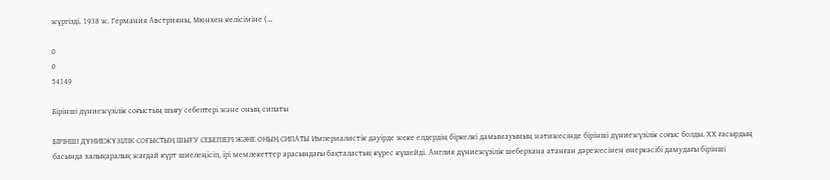жүргізді. 1938 ж. Германия Австрияны, Мюнхен келісіміне (…

0
0
54149

Бірінші дүниежүзілік соғыстың шығу себептері және оның сипаты

БІРІНШІ ДҮНИЕЖҮЗІЛІК СОҒЫСТЫҢ ШЫҒУ СЕБЕПІЕРІ ЖӘНЕ ОНЫҢ СИПАТЫ Империалистік дәуірде жеке елдердің біркелкі дамымауының нәтижесінде бірінші дүниежүзілік соғыс болды. ХХ ғасырдың басында халықаралық жағдай күрт шиелеңісіп, ірі мемлекеттер арасындағы бақталастық күрес күшейді. Англия дүниежүзілік шеберхана атанған дәрежесінен өнеркәсібі дамудағы бірінші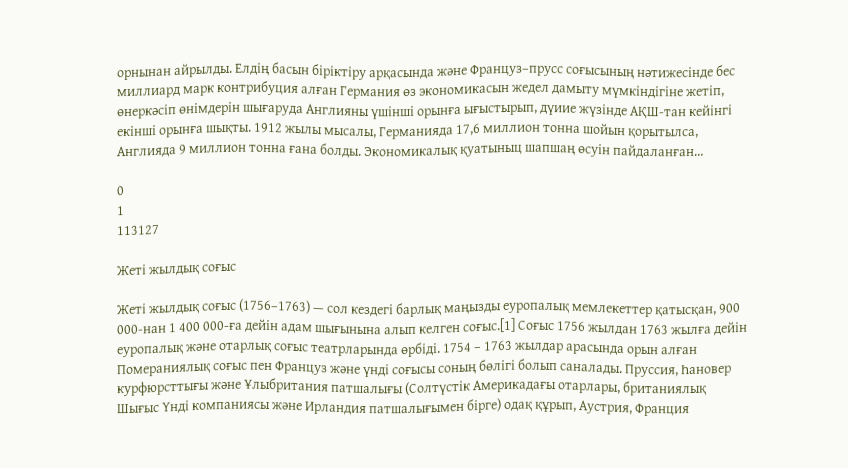орнынан айрылды. Елдің басын біріктіру арқасында және Француз–прусс соғысының нәтижесінде бес миллиард марк контрибуция алған Германия өз экономикасын жедел дамыту мүмкіндігіне жетіп, өнеркәсіп өнімдерін шығаруда Англияны үшінші орынға ығыстырып, дүиие жүзінде АҚШ-тан кейінгі екінші орынға шықты. 1912 жылы мысалы, Германияда 17,6 миллион тонна шойын қорытылса, Англияда 9 миллион тонна ғана болды. Экономикалық қуатыныц шапшаң өсуін пайдаланған…

0
1
113127

Жеті жылдық соғыс

Жеті жылдық соғыс (1756–1763) — сол кездегі барлық маңызды еуропалық мемлекеттер қатысқан, 900 000-нан 1 400 000-ға дейін адам шығынына алып келген соғыс.[1] Соғыс 1756 жылдан 1763 жылға дейін еуропалық және отарлық соғыс театрларында өрбіді. 1754 – 1763 жылдар арасында орын алған Помераниялық соғыс пен Француз және үнді соғысы соның бөлігі болып саналады. Пруссия, Һановер курфюрсттығы және Ұлыбритания патшалығы (Солтүстік Америкадағы отарлары, британиялық Шығыс Үнді компаниясы және Ирландия патшалығымен бірге) одақ құрып, Аустрия, Франция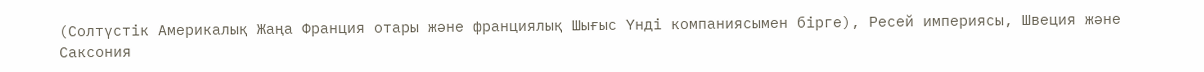(Солтүстік Америкалық Жаңа Франция отары және франциялық Шығыс Үнді компаниясымен бірге), Ресей империясы, Швеция және Саксония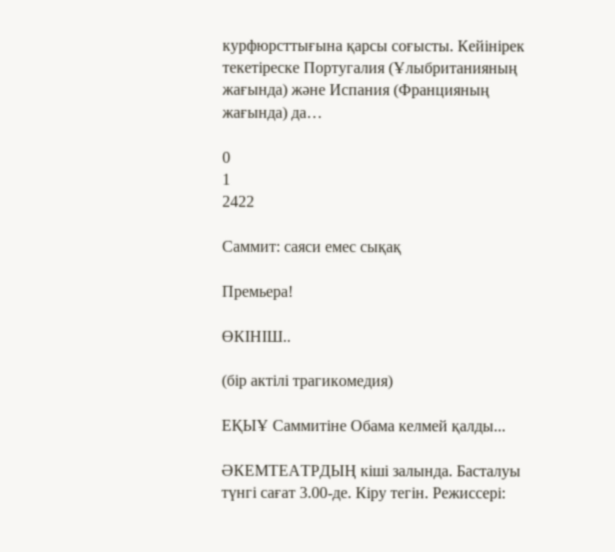курфюрсттығына қарсы соғысты. Кейінірек текетіреске Португалия (Ұлыбританияның жағында) және Испания (Францияның жағында) да…

0
1
2422

Саммит: саяси емес сықақ

Премьера!

ӨКІНІШ..

(бір актілі трагикомедия)

ЕҚЫҰ Саммитіне Обама келмей қалды...

ӘКЕМТЕАТРДЫҢ кіші залында. Басталуы түнгі сағат 3.00-де. Кіру тегін. Режиссері: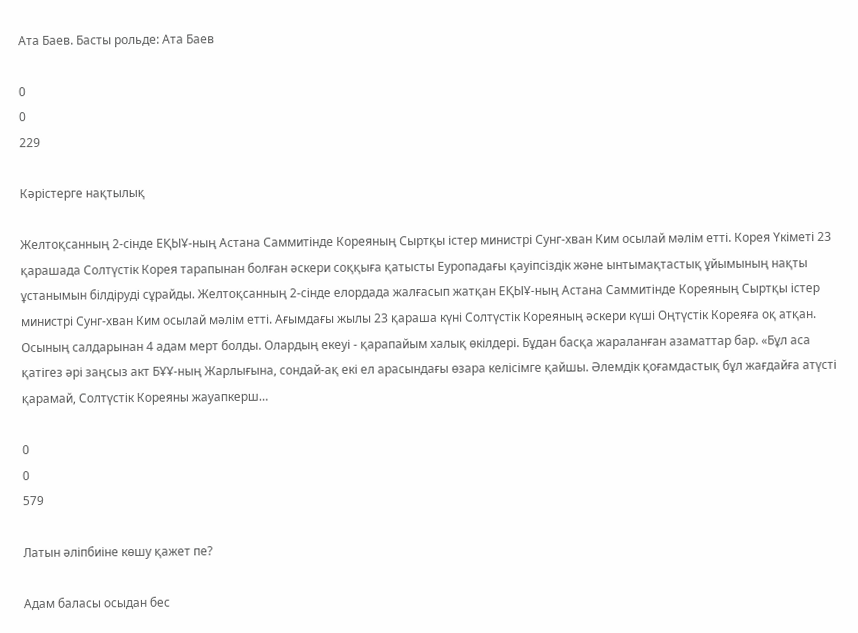Ата Баев. Басты рольде: Ата Баев

0
0
229

Кәрістерге нақтылық

Желтоқсанның 2-сінде ЕҚЫҰ-ның Астана Саммитінде Кореяның Сыртқы істер министрі Сунг-хван Ким осылай мәлім етті. Корея Үкіметі 23 қарашада Солтүстік Корея тарапынан болған әскери соққыға қатысты Еуропадағы қауіпсіздік және ынтымақтастық ұйымының нақты ұстанымын білдіруді сұрайды. Желтоқсанның 2-сінде елордада жалғасып жатқан ЕҚЫҰ-ның Астана Саммитінде Кореяның Сыртқы істер министрі Сунг-хван Ким осылай мәлім етті. Ағымдағы жылы 23 қараша күні Солтүстік Кореяның әскери күші Оңтүстік Кореяға оқ атқан. Осының салдарынан 4 адам мерт болды. Олардың екеуі - қарапайым халық өкілдері. Бұдан басқа жараланған азаматтар бар. «Бұл аса қатігез әрі заңсыз акт БҰҰ-ның Жарлығына, сондай-ақ екі ел арасындағы өзара келісімге қайшы. Әлемдік қоғамдастық бұл жағдайға атүсті қарамай, Солтүстік Кореяны жауапкерш…

0
0
579

Латын әліпбиіне көшу қажет пе?

Адам баласы осыдан бес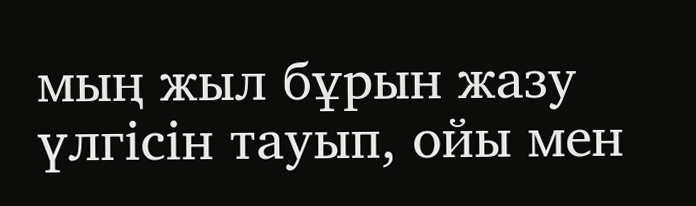мың жыл бұрын жазу үлгісін тауып, ойы мен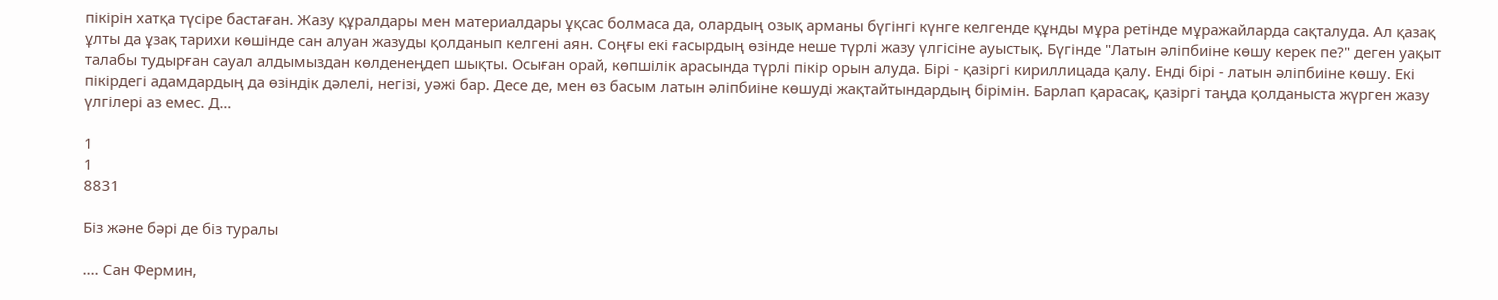пікірін хатқа түсіре бастаған. Жазу құралдары мен материалдары ұқсас болмаса да, олардың озық арманы бүгінгі күнге келгенде құнды мұра ретінде мұражайларда сақталуда. Ал қазақ ұлты да ұзақ тарихи көшінде сан алуан жазуды қолданып келгені аян. Соңғы екі ғасырдың өзінде неше түрлі жазу үлгісіне ауыстық. Бүгінде "Латын әліпбиіне көшу керек пе?" деген уақыт талабы тудырған сауал алдымыздан көлденеңдеп шықты. Осыған орай, көпшілік арасында түрлі пікір орын алуда. Бірі - қазіргі кириллицада қалу. Енді бірі - латын әліпбиіне көшу. Екі пікірдегі адамдардың да өзіндік дәлелі, негізі, уәжі бар. Десе де, мен өз басым латын әліпбиіне көшуді жақтайтындардың бірімін. Барлап қарасақ, қазіргі таңда қолданыста жүрген жазу үлгілері аз емес. Д…

1
1
8831

Біз және бәрі де біз туралы

.... Сан Фермин,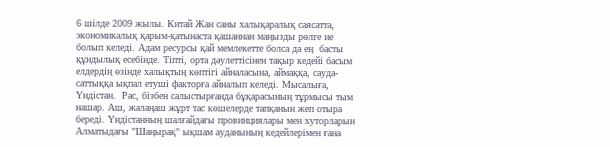6 шілде 2009 жылы. Китай Жан саны халықаралық саясатта, экономикалық қарым-қатынаста қашаннан маңызды рөлге ие болып келеді. Адам ресурсы қай мемлекетте болса да ең  басты құндылық есебінде. Тіпті, орта дәулеттісінен тақыр кедейі басым елдердің өзінде халықтың көптігі айналасына, аймаққа, сауда-саттыққа ықпал етуші факторға айналып келеді. Мысалыға, Үндістан.  Рас, бізбен салыстырғанда бұқарасының тұрмысы тым нашар. Аш, жалаңаш жұрт тас көшелерде тапқанын жеп отыра береді. Үндістанның шалғайдағы провинциялары мен хуторларын Алматыдағы "Шаңырақ" ықшам ауданының кедейлерімен ғана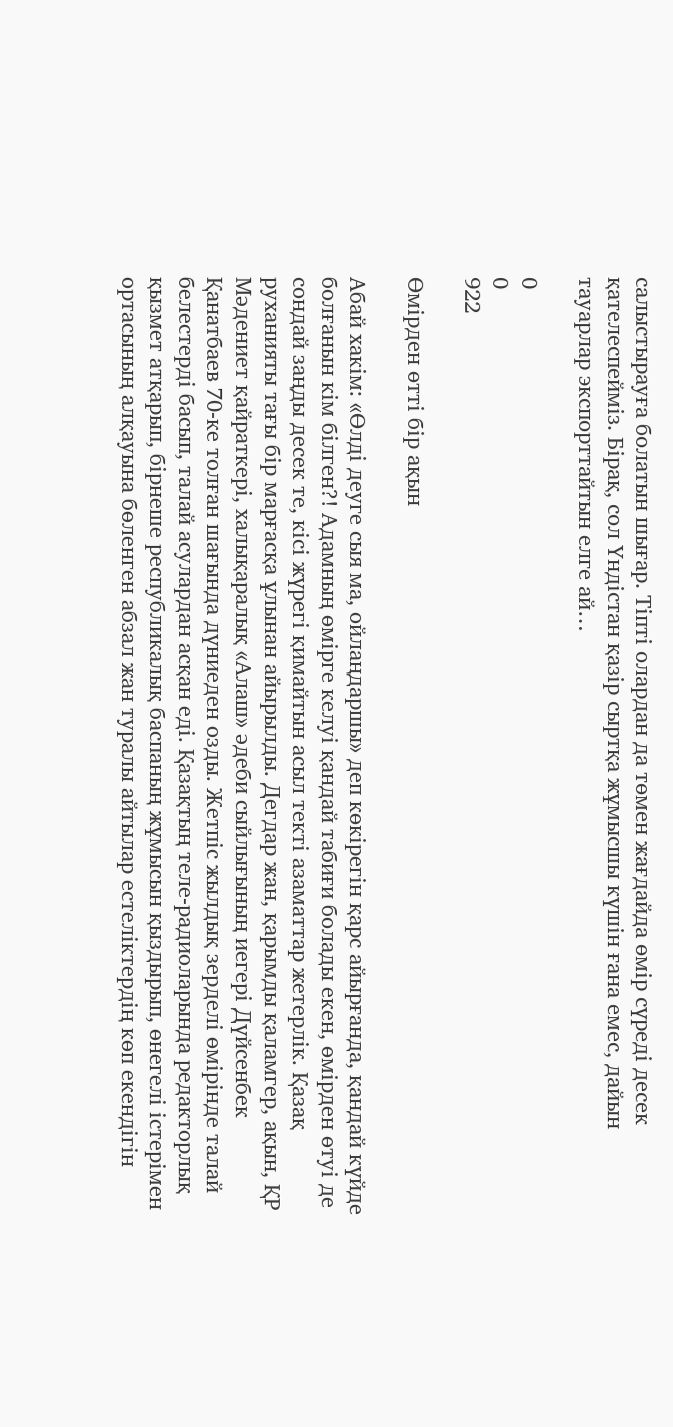салыстырауға болатын шығар. Тіпті олардан да төмен жағдайда өмір сүреді десек қателеспейміз. Бірақ, сол Үндістан қазір сыртқа жұмысшы күшін ғана емес, дайын тауарлар экспорттайтын елге ай…

0
0
922

Өмірден өтті бір ақын

Абай хакім: «Өлді деуге сыя ма, ойлаңдаршы» деп көкірегін қарс айырғанда, қандай күйде болғанын кім білген?! Адамның өмірге келуі қандай табиғи болады екен, өмірден өтуі де сондай заңды десек те, кісі жүрегі қимайтын асыл текті азаматтар жетерлік. Қазақ руханияты тағы бір марғасқа ұлынан айырылды. Дегдар жан, қарымды қаламгер, ақын, ҚР Мәдениет қайраткері, халықаралық «Алаш» әдеби сыйлығының иегері Дүйсенбек Қанатбаев 70-ке толған шағында дүниеден озды. Жетпіс жылдық зерделі өмірінде талай белестерді басып, талай асулардан асқан еді. Қазақтың теле-радиоларында редакторлық қызмет атқарып, бірнеше республикалық баспаның жұмысын қыздырып, өнегелі істерімен ортасының алқауына бөленген абзал жан туралы айтылар естеліктердің көп екендігін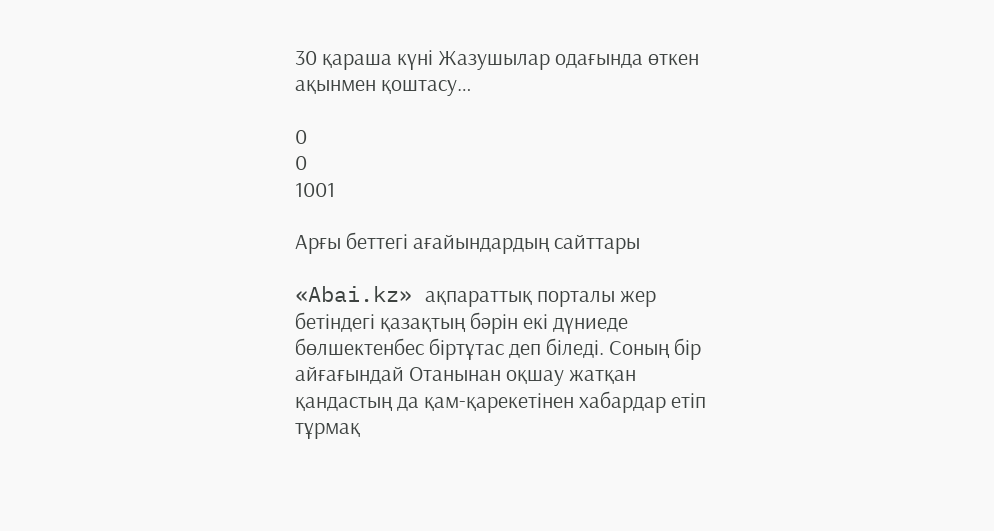30 қараша күні Жазушылар одағында өткен ақынмен қоштасу…

0
0
1001

Арғы беттегі ағайындардың сайттары

«Abai.kz» ақпараттық порталы жер бетіндегі қазақтың бәрін екі дүниеде бөлшектенбес біртұтас деп біледі. Соның бір айғағындай Отанынан оқшау жатқан қандастың да қам-қарекетінен хабардар етіп тұрмақ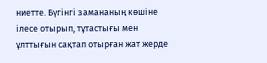ниетте. Бүгінгі замананың көшіне ілесе отырып, тұтастығы мен ұлттығын сақтап отырған жат жерде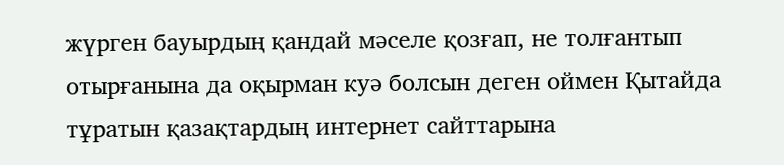жүрген бауырдың қандай мәселе қозғап, не толғантып отырғанына да оқырман куә болсын деген оймен Қытайда тұратын қазақтардың интернет сайттарына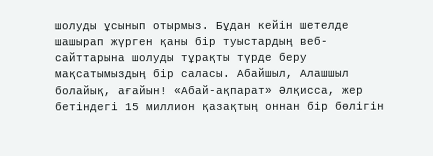шолуды ұсынып отырмыз. Бұдан кейін шетелде шашырап жүрген қаны бір туыстардың веб-сайттарына шолуды тұрақты түрде беру мақсатымыздың бір саласы. Абайшыл, Алашшыл болайық, ағайын! «Абай-ақпарат» Әлқисса, жер бетіндегі 15 миллион қазақтың оннан бір бөлігін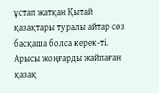ұстап жатқан Қытай қазақтары туралы айтар сөз басқаша болса керек-ті. Арысы жоңғарды жайпаған қазақ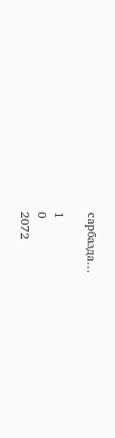сарбазда…

1
0
2072